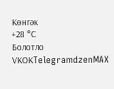Көнгәк
+28 °С
Болотло
VKОКTelegramdzenMAX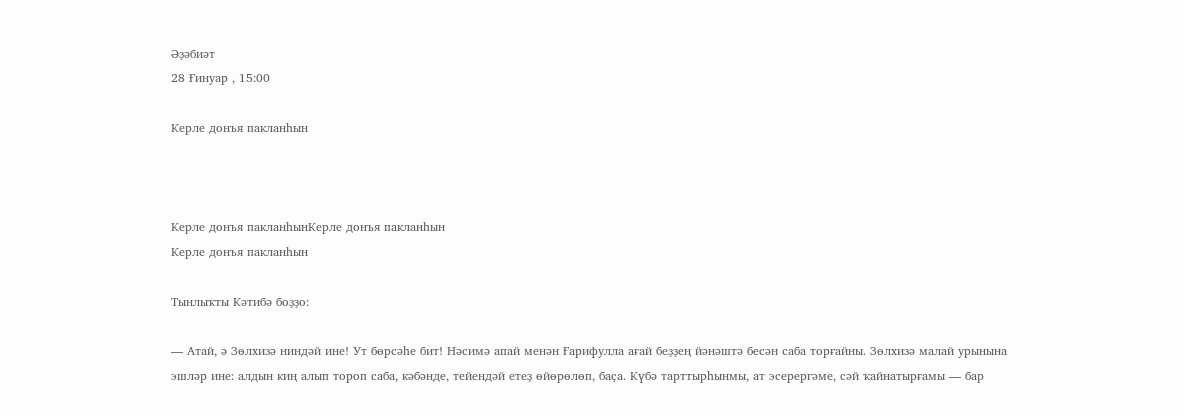Әҙәбиәт
28 Ғинуар , 15:00

Керле донъя пакланһын



Керле донъя пакланһынКерле донъя пакланһын
Керле донъя пакланһын

Тынлыҡты Кәтибә боҙҙо:

— Атай, ә Зөлхизә ниндәй ине! Ут бөрсәһе бит! Нәсимә апай менән Ғарифулла ағай беҙҙең йәнәштә бесән саба торғайны. Зөлхизә малай урынына эшләр ине: алдын киң алып тороп саба, кәбәнде, тейендәй етеҙ өйөрөлөп, баҫа. Күбә тарттырһынмы, ат эсерергәме, сәй ҡайнатырғамы — бар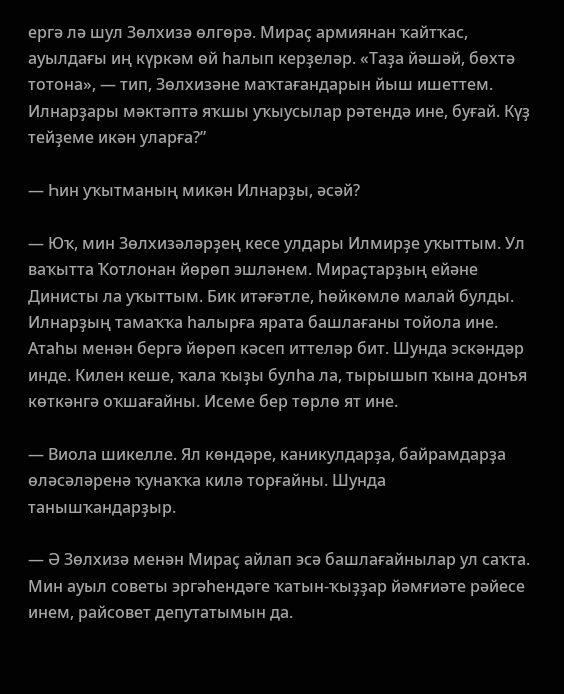ергә лә шул Зөлхизә өлгөрә. Мираҫ армиянан ҡайтҡас, ауылдағы иң күркәм өй һалып керҙеләр. «Таҙа йәшәй, бөхтә тотона», — тип, Зөлхизәне маҡтағандарын йыш ишеттем. Илнарҙары мәктәптә яҡшы уҡыусылар рәтендә ине, буғай. Күҙ тейҙеме икән уларға?”

— Һин уҡытманың микән Илнарҙы, әсәй?

— Юҡ, мин Зөлхизәләрҙең кесе улдары Илмирҙе уҡыттым. Ул ваҡытта Ҡотлонан йөрөп эшләнем. Мираҫтарҙың ейәне Динисты ла уҡыттым. Бик итәғәтле, һөйкөмлө малай булды. Илнарҙың тамаҡҡа һалырға ярата башлағаны тойола ине. Атаһы менән бергә йөрөп кәсеп иттеләр бит. Шунда эскәндәр инде. Килен кеше, ҡала ҡыҙы булһа ла, тырышып ҡына донъя көткәнгә оҡшағайны. Исеме бер төрлө ят ине.

— Виола шикелле. Ял көндәре, каникулдарҙа, байрамдарҙа өләсәләренә ҡунаҡҡа килә торғайны. Шунда танышҡандарҙыр.

— Ә Зөлхизә менән Мираҫ айлап эсә башлағайнылар ул саҡта. Мин ауыл советы эргәһендәге ҡатын-ҡыҙҙар йәмғиәте рәйесе инем, райсовет депутатымын да.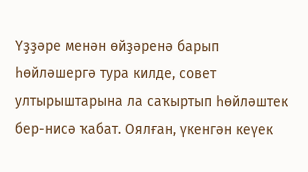Үҙҙәре менән өйҙәренә барып һөйләшергә тура килде, совет ултырыштарына ла саҡыртып һөйләштек бер-нисә ҡабат. Оялған, үкенгән кеүек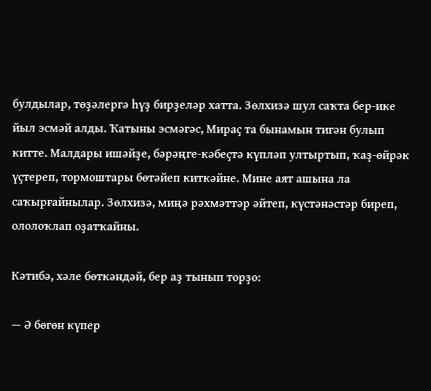булдылар, төҙәлергә һүҙ бирҙеләр хатта. Зөлхизә шул саҡта бер-ике йыл эсмәй алды. Ҡатыны эсмәгәс, Мираҫ та бынамын тигән булып китте. Малдары ишәйҙе, бәрәңге-кәбеҫтә күпләп ултыртып, ҡаҙ-өйрәк үҫтереп, тормоштары бөтәйеп киткәйне. Мине аят ашына ла саҡырғайнылар. Зөлхизә, миңә рәхмәттәр әйтеп, күстәнәстәр биреп, ололоҡлап оҙатҡайны.

Кәтибә, хәле бөткәндәй, бер аҙ тынып торҙо:

— Ә бөгөн күпер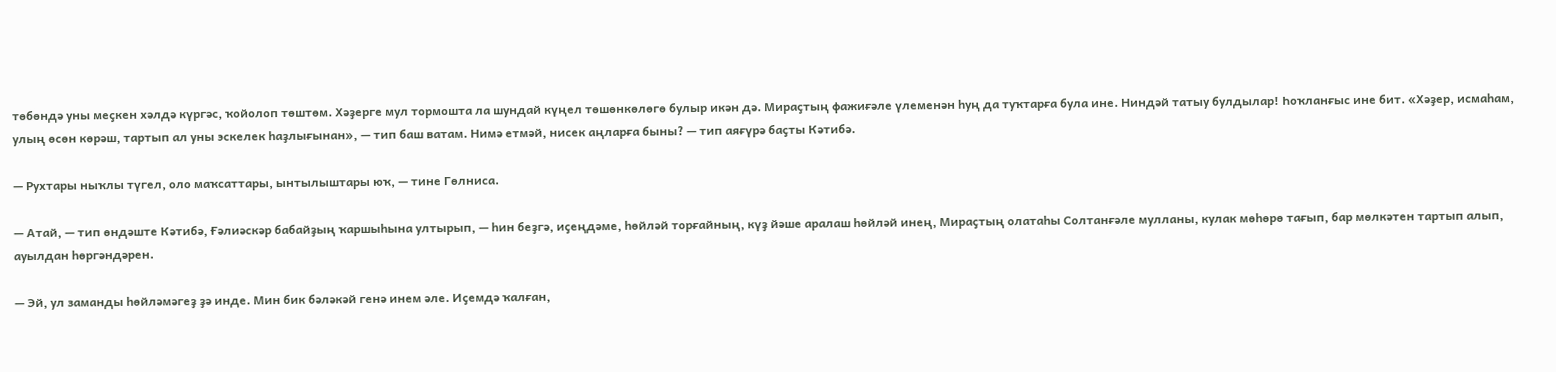төбөндә уны меҫкен хәлдә күргәс, ҡойолоп төштөм. Хәҙерге мул тормошта ла шундай күңел төшөнкөлөгө булыр икән дә. Мираҫтың фажиғәле үлеменән һуң да туҡтарға була ине. Ниндәй татыу булдылар! Һоҡланғыс ине бит. «Хәҙер, исмаһам, улың өсөн көрәш, тартып ал уны эскелек һаҙлығынан», — тип баш ватам. Нимә етмәй, нисек аңларға быны? — тип аяғүрә баҫты Кәтибә.

— Рухтары ныҡлы түгел, оло маҡсаттары, ынтылыштары юҡ, — тине Гөлниса.

— Атай, — тип өндәште Кәтибә, Ғәлиәскәр бабайҙың ҡаршыһына ултырып, — һин беҙгә, иҫеңдәме, һөйләй торғайның, күҙ йәше аралаш һөйләй инең, Мираҫтың олатаһы Солтанғәле мулланы, кулак мөһөрө тағып, бар мөлкәтен тартып алып, ауылдан һөргәндәрен.

— Эй, ул заманды һөйләмәгеҙ ҙә инде. Мин бик бәләкәй генә инем әле. Иҫемдә ҡалған,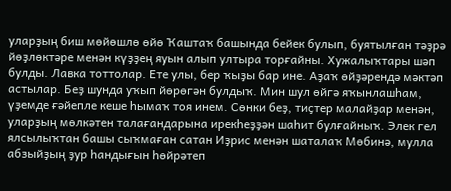уларҙың биш мөйөшлө өйө Ҡаштаҡ башында бейек булып, буятылған тәҙрә йөҙлөктәре менән күҙҙең яуын алып ултыра торғайны. Хужалыҡтары шәп булды. Лавка тоттолар. Ете улы, бер ҡыҙы бар ине. Аҙаҡ өйҙәрендә мәктәп астылар. Беҙ шунда уҡып йөрөгән булдыҡ. Мин шул өйгә яҡынлашһам, үҙемде ғәйепле кеше һымаҡ тоя инем. Сөнки беҙ, тиҫтер малайҙар менән, уларҙың мөлкәтен талағандарына ирекһеҙҙән шаһит булғайныҡ. Элек гел ялсылыҡтан башы сыҡмаған сатан Иҙрис менән шаталаҡ Мөбинә, мулла абзыйҙың ҙур һандығын һөйрәтеп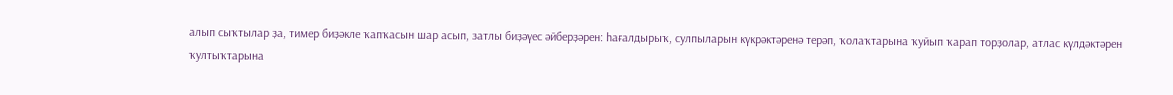алып сыҡтылар ҙа, тимер биҙәкле ҡапҡасын шар асып, затлы биҙәүес әйберҙәрен: һағалдырыҡ, сулпыларын күкрәктәренә терәп, ҡолаҡтарына ҡуйып ҡарап торҙолар, атлас күлдәктәрен ҡултыҡтарына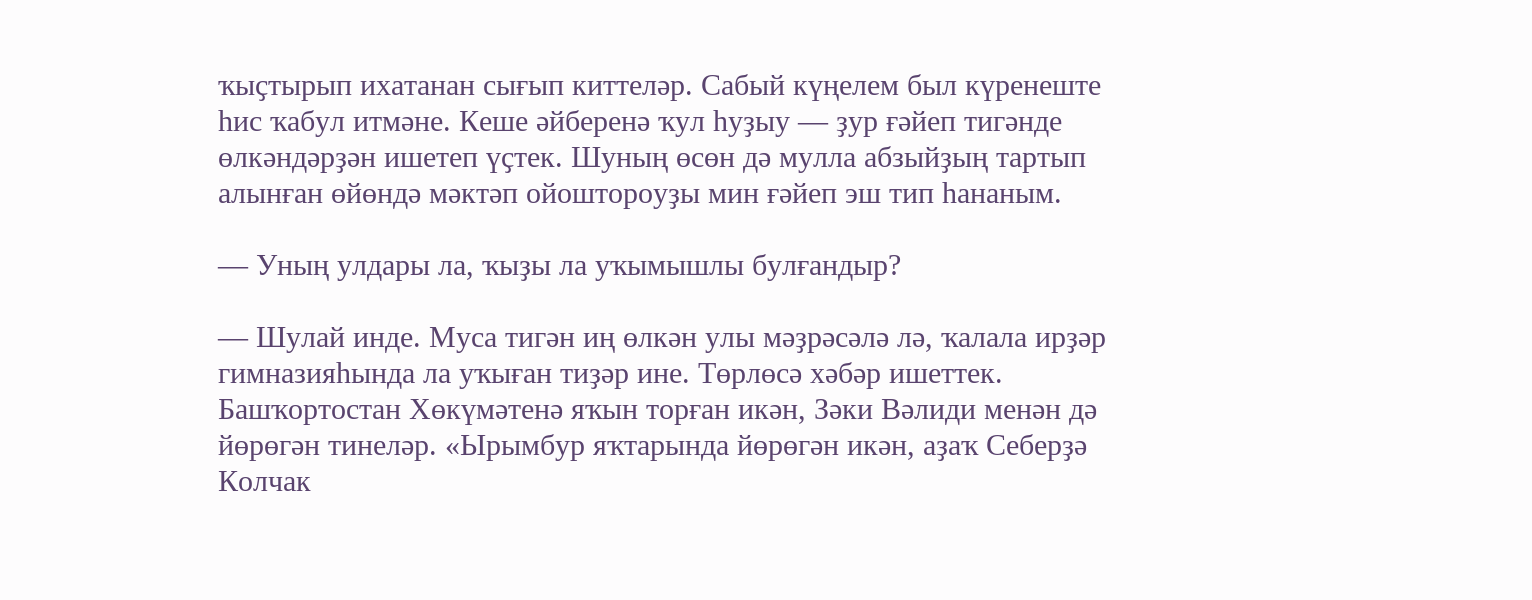ҡыҫтырып ихатанан сығып киттеләр. Сабый күңелем был күренеште һис ҡабул итмәне. Кеше әйберенә ҡул һуҙыу — ҙур ғәйеп тигәнде өлкәндәрҙән ишетеп үҫтек. Шуның өсөн дә мулла абзыйҙың тартып алынған өйөндә мәктәп ойоштороуҙы мин ғәйеп эш тип һананым.

— Уның улдары ла, ҡыҙы ла уҡымышлы булғандыр?

— Шулай инде. Муса тигән иң өлкән улы мәҙрәсәлә лә, ҡалала ирҙәр гимназияһында ла уҡыған тиҙәр ине. Төрлөсә хәбәр ишеттек. Башҡортостан Хөкүмәтенә яҡын торған икән, Зәки Вәлиди менән дә йөрөгән тинеләр. «Ырымбур яҡтарында йөрөгән икән, аҙаҡ Себерҙә Колчак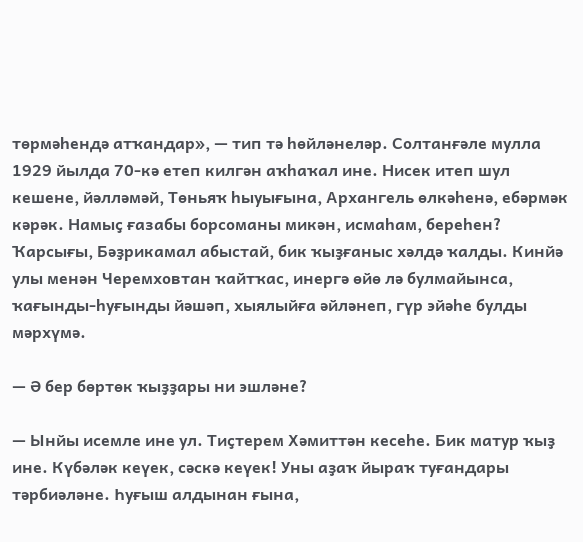төрмәһендә атҡандар», — тип тә һөйләнеләр. Солтанғәле мулла 1929 йылда 70-кә етеп килгән аҡһаҡал ине. Нисек итеп шул кешене, йәлләмәй, Төньяҡ һыуығына, Архангель өлкәһенә, ебәрмәк кәрәк. Намыҫ ғазабы борсоманы микән, исмаһам, береһен? Ҡарсығы, Бәҙрикамал абыстай, бик ҡыҙғаныс хәлдә ҡалды. Кинйә улы менән Черемховтан ҡайтҡас, инергә өйө лә булмайынса, ҡағынды-һуғынды йәшәп, хыялыйға әйләнеп, гүр эйәһе булды мәрхүмә.

— Ә бер бөртөк ҡыҙҙары ни эшләне?

— Ынйы исемле ине ул. Тиҫтерем Хәмиттән кесеһе. Бик матур ҡыҙ ине. Күбәләк кеүек, сәскә кеүек! Уны аҙаҡ йыраҡ туғандары тәрбиәләне. Һуғыш алдынан ғына,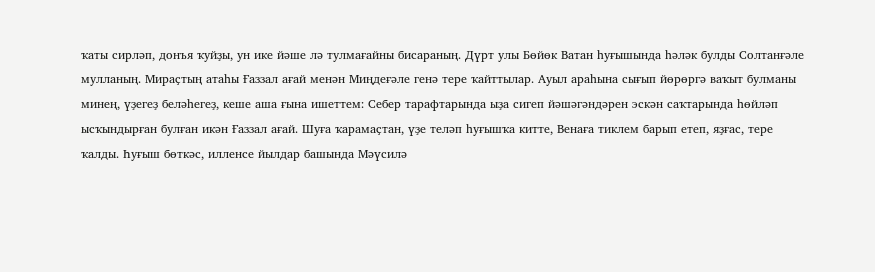ҡаты сирләп, донъя ҡуйҙы, ун ике йәше лә тулмағайны бисараның. Дүрт улы Бөйөк Ватан һуғышында һәләк булды Солтанғәле мулланың. Мираҫтың атаһы Ғаззал ағай менән Миңдеғәле генә тере ҡайттылар. Ауыл араһына сығып йөрөргә ваҡыт булманы минең, үҙегеҙ беләһегеҙ, кеше аша ғына ишеттем: Себер тарафтарында ыҙа сигеп йәшәгәндәрен эскән саҡтарында һөйләп ысҡындырған булған икән Ғаззал ағай. Шуға ҡарамаҫтан, үҙе теләп һуғышҡа китте, Венаға тиклем барып етеп, яҙғас, тере ҡалды. Һуғыш бөткәс, илленсе йылдар башында Мәүсилә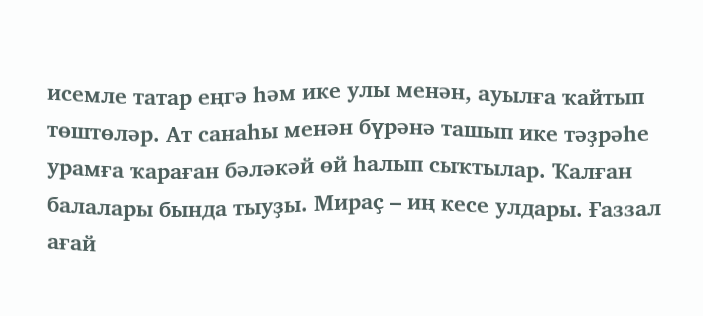исемле татар еңгә һәм ике улы менән, ауылға ҡайтып төштөләр. Ат санаһы менән бүрәнә ташып ике тәҙрәһе урамға ҡараған бәләкәй өй һалып сыҡтылар. Ҡалған балалары бында тыуҙы. Мираҫ – иң кесе улдары. Ғаззал ағай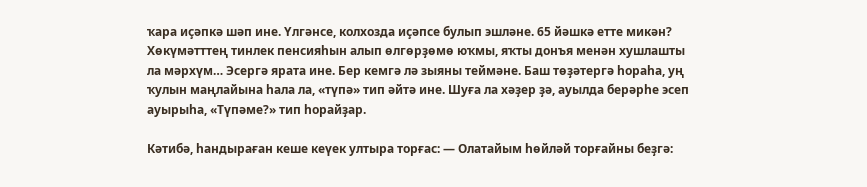ҡара иҫәпкә шәп ине. Үлгәнсе, колхозда иҫәпсе булып эшләне. 65 йәшкә етте микән? Хөкүмәтттең тинлек пенсияһын алып өлгөрҙөмө юҡмы, яҡты донъя менән хушлашты ла мәрхүм… Эсергә ярата ине. Бер кемгә лә зыяны теймәне. Баш төҙәтергә һораһа, уң ҡулын маңлайына һала ла, «түпә» тип әйтә ине. Шуға ла хәҙер ҙә, ауылда берәрһе эсеп ауырыһа, «Түпәме?» тип һорайҙар.

Кәтибә, һандыраған кеше кеүек ултыра торғас: — Олатайым һөйләй торғайны беҙгә: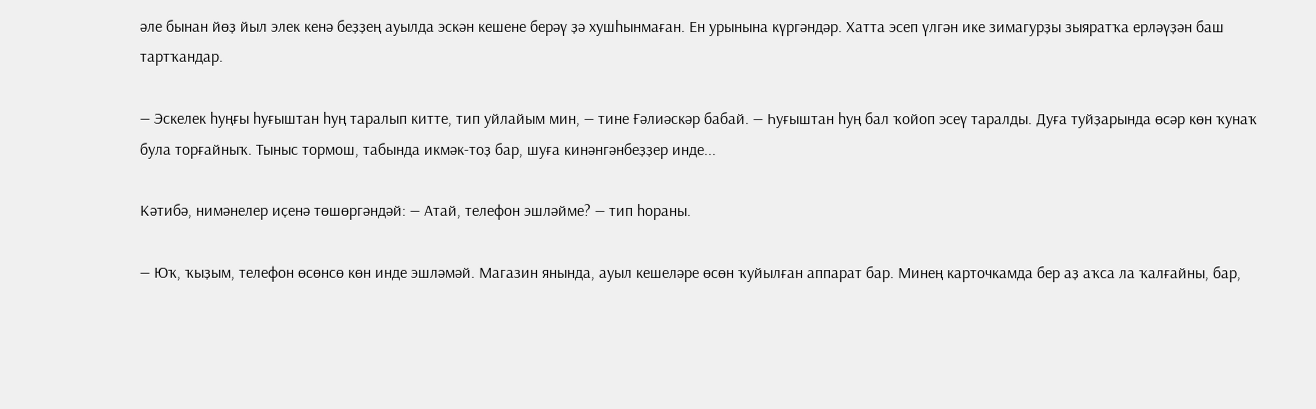әле бынан йөҙ йыл элек кенә беҙҙең ауылда эскән кешене берәү ҙә хушһынмаған. Ен урынына күргәндәр. Хатта эсеп үлгән ике зимагурҙы зыяратҡа ерләүҙән баш тартҡандар.

— Эскелек һуңғы һуғыштан һуң таралып китте, тип уйлайым мин, — тине Ғәлиәскәр бабай. — Һуғыштан һуң бал ҡойоп эсеү таралды. Дуға туйҙарында өсәр көн ҡунаҡ була торғайныҡ. Тыныс тормош, табында икмәк-тоҙ бар, шуға кинәнгәнбеҙҙер инде...

Кәтибә, нимәнелер иҫенә төшөргәндәй: — Атай, телефон эшләйме? — тип һораны.

— Юҡ, ҡыҙым, телефон өсөнсө көн инде эшләмәй. Магазин янында, ауыл кешеләре өсөн ҡуйылған аппарат бар. Минең карточкамда бер аҙ аҡса ла ҡалғайны, бар,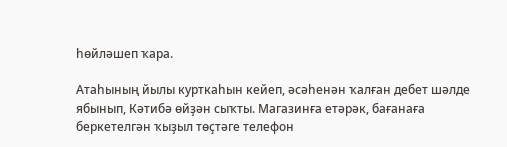һөйләшеп ҡара.

Атаһының йылы курткаһын кейеп, әсәһенән ҡалған дебет шәлде ябынып, Кәтибә өйҙән сыҡты. Магазинға етәрәк, бағанаға беркетелгән ҡыҙыл төҫтәге телефон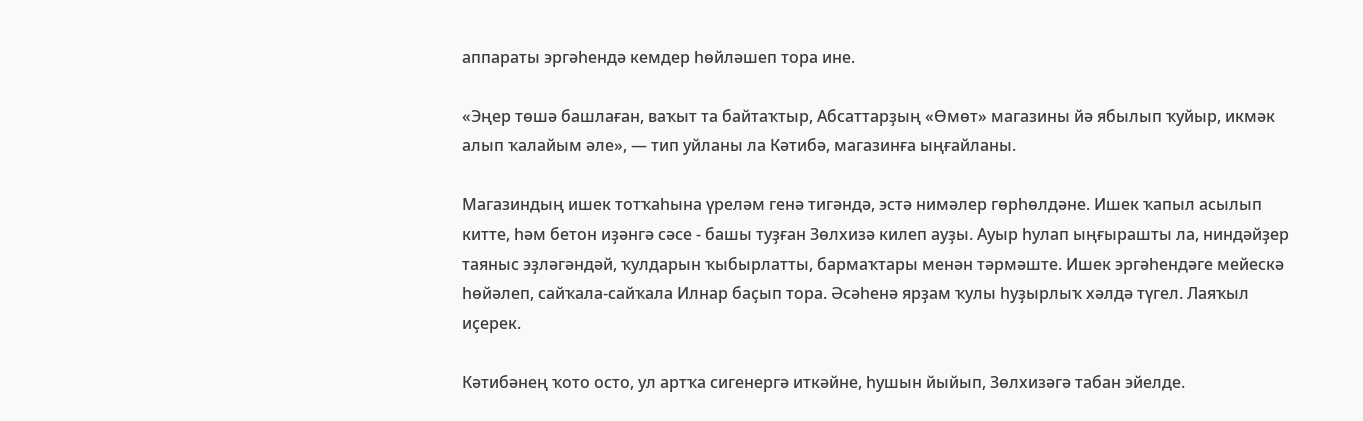аппараты эргәһендә кемдер һөйләшеп тора ине.

«Эңер төшә башлаған, ваҡыт та байтаҡтыр, Абсаттарҙың «Өмөт» магазины йә ябылып ҡуйыр, икмәк алып ҡалайым әле», — тип уйланы ла Кәтибә, магазинға ыңғайланы.

Магазиндың ишек тотҡаһына үреләм генә тигәндә, эстә нимәлер гөрһөлдәне. Ишек ҡапыл асылып китте, һәм бетон иҙәнгә сәсе - башы туҙған Зөлхизә килеп ауҙы. Ауыр һулап ыңғырашты ла, ниндәйҙер таяныс эҙләгәндәй, ҡулдарын ҡыбырлатты, бармаҡтары менән тәрмәште. Ишек эргәһендәге мейескә һөйәлеп, сайҡала-сайҡала Илнар баҫып тора. Әсәһенә ярҙам ҡулы һуҙырлыҡ хәлдә түгел. Лаяҡыл иҫерек.

Кәтибәнең ҡото осто, ул артҡа сигенергә иткәйне, һушын йыйып, Зөлхизәгә табан эйелде.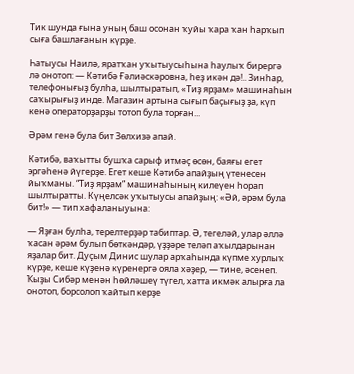Тик шунда ғына уның баш осонан ҡуйы ҡара ҡан һарҡып сыға башлағанын күрҙе.

Һатыусы Наилә, яратҡан уҡытыусыһына һаулыҡ бирергә лә онотоп: — Кәтибә Ғәлиәскәровна, һеҙ икән дә!.. Зинһар, телефонығыҙ булһа, шылтыратып, «Тиҙ ярҙам» машинаһын саҡырығыҙ инде. Магазин артына сығып баҫығыҙ ҙа, күп кенә операторҙарҙы тотоп була торған...

Әрәм генә була бит Зөлхизә апай.

Кәтибә, ваҡытты бушҡа сарыф итмәҫ өсөн, баяғы егет эргәһенә йүгерҙе. Егет кеше Кәтибә апайҙың үтенесен йыҡманы. “Тиҙ ярҙам” машинаһының килеүен һорап шылтыратты. Күңелсәк уҡытыусы апайҙың: «Әй, әрәм була бит!» — тип хафаланыуына:

— Яҙған булһа, терелтерҙәр табиптар. Ә, тегеләй, улар әллә ҡасан әрәм булып бөткәндәр, үҙҙәре теләп аҡылдарынан яҙалар бит. Дуҫым Динис шулар арҡаһында күпме хурлыҡ күрҙе, кеше күҙенә күренергә ояла хәҙер, — тине, әсенеп. Ҡыҙы Сибәр менән һөйләшеү түгел, хатта икмәк алырға ла онотоп, борсолоп ҡайтып керҙе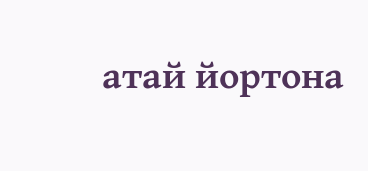атай йортона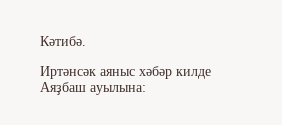Кәтибә.

Иртәнсәк аяныс хәбәр килде Аяҙбаш ауылына: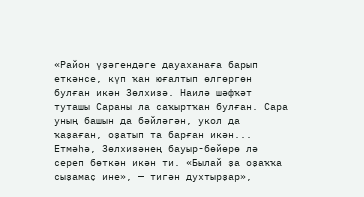«Район үҙәгендәге дауаханаға барып еткәнсе, күп ҡан юғалтып өлгөргөн булған икән Зөлхизә. Наилә шәфҡәт туташы Сараны ла саҡыртҡан булған. Сара уның башын да бәйләгән, укол да ҡаҙаған, оҙатып та барған икән... Етмәһә, Зөлхизәнең бауыр-бөйөрө лә сереп бөткән икән ти. «Былай ҙа оҙаҡҡа сыҙамаҫ ине», — тигән духтырҙар»,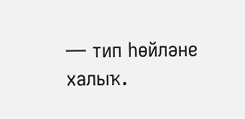— тип һөйләне халыҡ.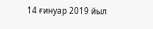14 ғинуар 2019 йыл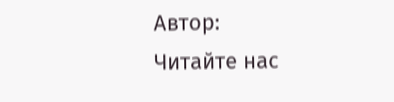Автор:
Читайте нас